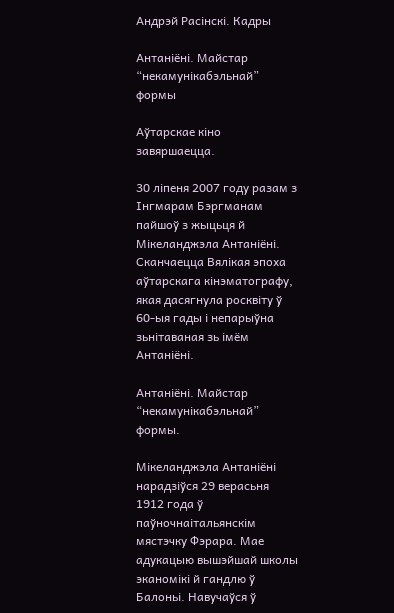Андрэй Расінскі. Кадры

Антаніёні. Майстар “некамунікабэльнай” формы

Аўтарскае кіно завяршаецца.

30 ліпеня 2007 году разам з Інгмарам Бэргманам пайшоў з жыцьця й Мікеланджэла Антаніёні. Сканчаецца Вялікая эпоха аўтарскага кінэматографу, якая дасягнула росквіту ў 60-ыя гады і непарыўна зьнітаваная зь імём Антаніёні.

Антаніёні. Майстар “некамунікабэльнай” формы.

Мікеланджэла Антаніёні нарадзіўся 29 верасьня 1912 года ў паўночнаітальянскім мястэчку Фэрара. Мае адукацыю вышэйшай школы эканомікі й гандлю ў Балоньі. Навучаўся ў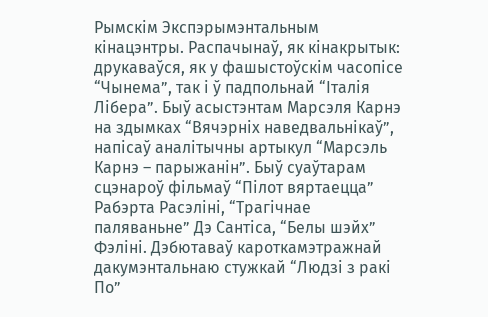Рымскім Экспэрымэнтальным кінацэнтры. Распачынаў, як кінакрытык: друкаваўся, як у фашыстоўскім часопісе “Чынема”, так і ў падпольнай “Італія Лібера”. Быў асыстэнтам Марсэля Карнэ на здымках “Вячэрніх наведвальнікаў”, напісаў аналітычны артыкул “Марсэль Карнэ – парыжанін”. Быў суаўтарам сцэнароў фільмаў “Пілот вяртаецца” Рабэрта Расэліні, “Трагічнае паляваньне” Дэ Сантіса, “Белы шэйх” Фэліні. Дэбютаваў кароткамэтражнай дакумэнтальнаю стужкай “Людзі з ракі По”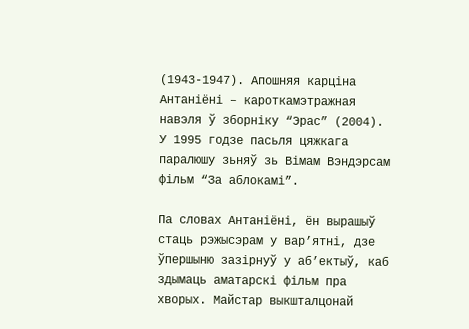(1943-1947). Апошняя карціна Антаніёні – кароткамэтражная навэля ў зборніку “Эрас” (2004). У 1995 годзе пасьля цяжкага паралюшу зьняў зь Вімам Вэндэрсам фільм “За аблокамі”.

Па словах Антаніёні, ён вырашыў стаць рэжысэрам у вар’ятні, дзе ўпершыню зазірнуў у аб’ектыў, каб здымаць аматарскі фільм пра хворых. Майстар выкшталцонай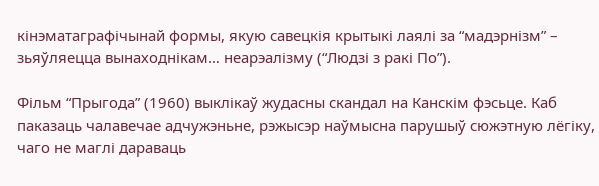кінэматаграфічынай формы, якую савецкія крытыкі лаялі за “мадэрнізм” – зьяўляецца вынаходнікам… неарэалізму (“Людзі з ракі По”).

Фільм “Прыгода” (1960) выклікаў жудасны скандал на Канскім фэсьце. Каб паказаць чалавечае адчужэньне, рэжысэр наўмысна парушыў сюжэтную лёгіку, чаго не маглі дараваць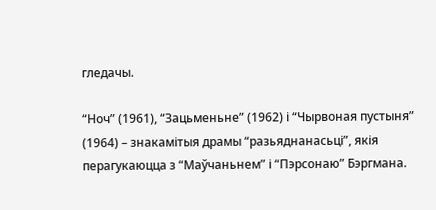гледачы.

“Ноч” (1961), “Зацьменьне” (1962) і “Чырвоная пустыня” (1964) – знакамітыя драмы “разьяднанасьці”, якія перагукаюцца з “Маўчаньнем” і “Пэрсонаю” Бэргмана.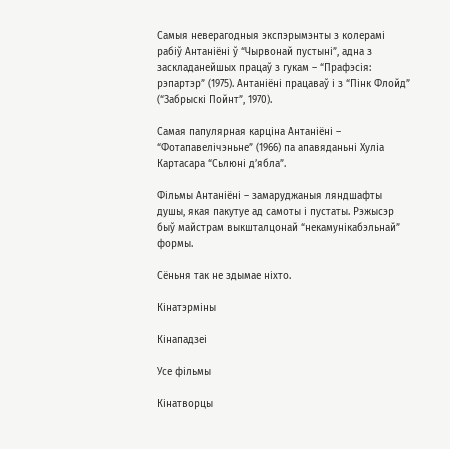Самыя неверагодныя экспэрымэнты з колерамі рабіў Антаніёні ў “Чырвонай пустыні”, адна з заскладанейшых працаў з гукам – “Прафэсія: рэпартэр” (1975). Антаніёні працаваў і з “Пінк Флойд” (“Забрыскі Пойнт”, 1970).

Самая папулярная карціна Антаніёні – “Фотапавелічэньне” (1966) па апавяданьні Хуліа Картасара “Сьлюні д’ябла”.

Фільмы Антаніёні – замаруджаныя ляндшафты душы, якая пакутуе ад самоты і пустаты. Рэжысэр быў майстрам выкшталцонай “некамунікабэльнай” формы.

Сёньня так не здымае ніхто.

Кінатэрміны

Кінападзеі

Усе фільмы

Кінатворцы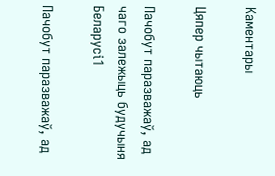Каментары

Цяпер чытаюць

Пачобут паразважаў, ад чаго залежыць будучыня Беларусі1

Пачобут паразважаў, ад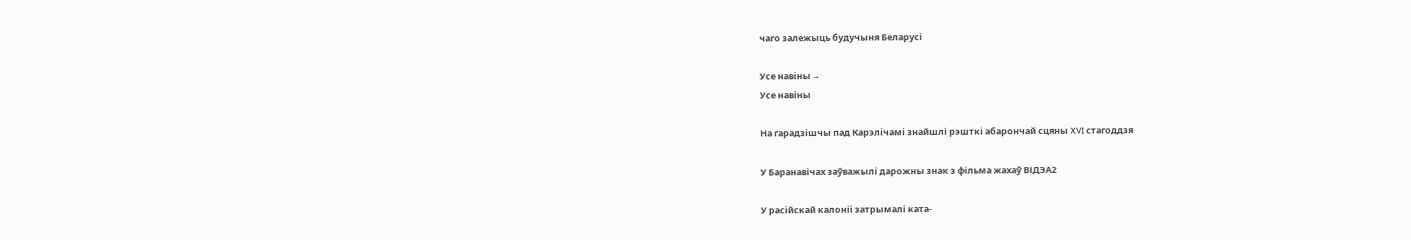чаго залежыць будучыня Беларусі

Усе навіны →
Усе навіны

На гарадзішчы пад Карэлічамі знайшлі рэшткі абарончай сцяны XVI стагоддзя

У Баранавічах заўважылі дарожны знак з фільма жахаў ВІДЭА2

У расійскай калоніі затрымалі ката-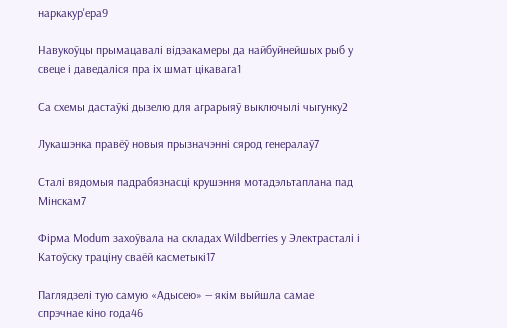наркакур'ера9

Навукоўцы прымацавалі відэакамеры да найбуйнейшых рыб у свеце і даведаліся пра іх шмат цікавага1

Са схемы дастаўкі дызелю для аграрыяў выключылі чыгунку2

Лукашэнка правёў новыя прызначэнні сярод генералаў7

Сталі вядомыя падрабязнасці крушэння мотадэльтаплана пад Мінскам7

Фірма Modum захоўвала на складах Wildberries у Электрасталі і Катоўску траціну сваёй касметыкі17

Паглядзелі тую самую «Адысею» — якім выйшла самае спрэчнае кіно года46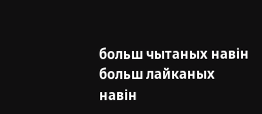больш чытаных навін
больш лайканых навін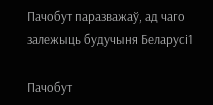Пачобут паразважаў, ад чаго залежыць будучыня Беларусі1

Пачобут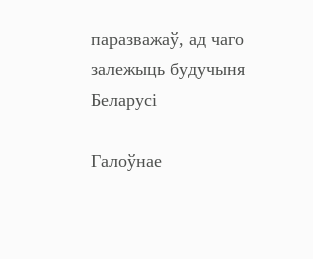паразважаў, ад чаго залежыць будучыня Беларусі

Галоўнае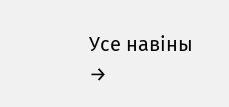Усе навіны →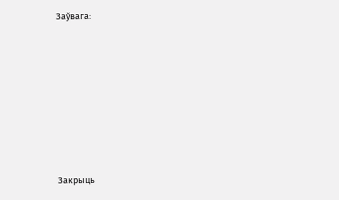Заўвага:









Закрыць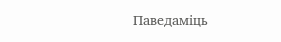Паведаміць